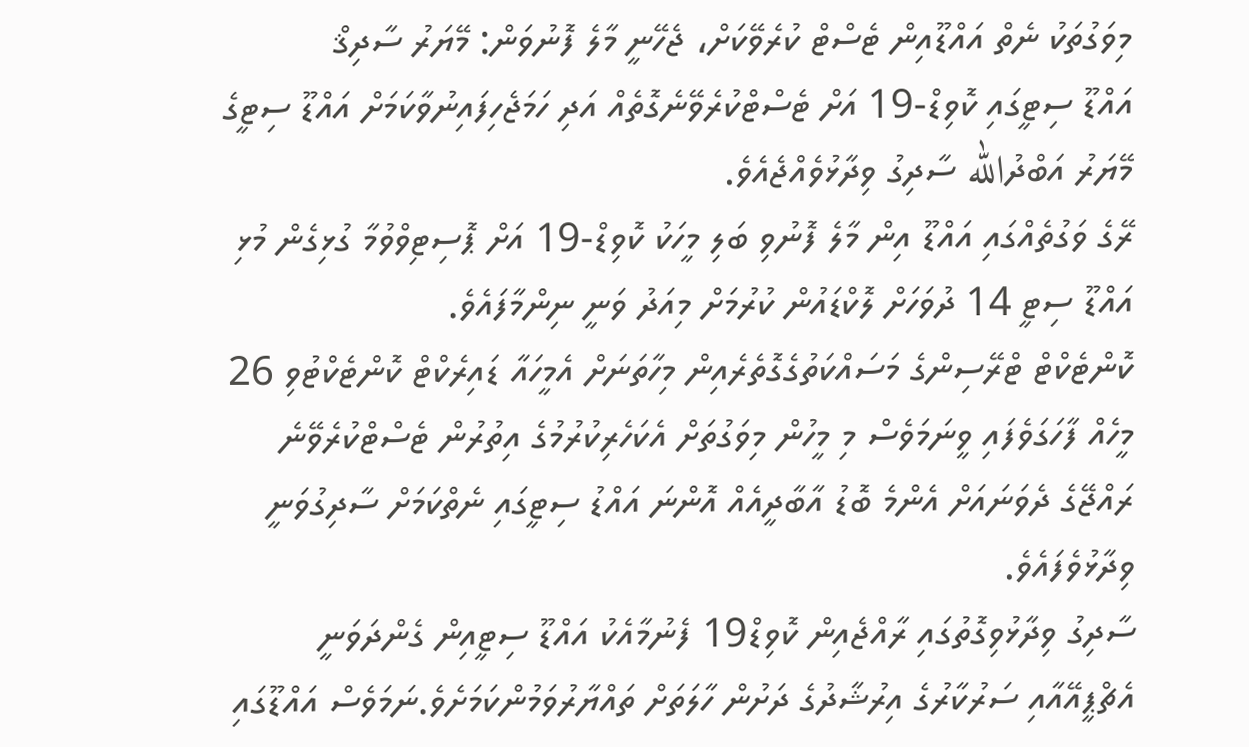މިވަގުތަކު ނެތް އައްޑޫއިން ޓެސްޓް ކުރެވޭކަށް، ޖެހޭނީ މާލެ ފޮނުވަން: މޭޔަރު ސާދިޤް
އައްޑޫ ސިޓީގައި ކޮވިޑް-19 އަށް ޓެސްޓްކުރެވޭނެގޮތެއް އަދި ހަމަޖެހިފައިނުވާކަމަށް އައްޑޫ ސިޓީގެ މޭޔަރު އަބްދުالله ސާދިގު ވިދާޅުވެއްޖެއެވެ.
ރޭގެ ވަގުތެއްގައި އައްޑޫ އިން މާލެ ފޮނުވި ބަލި މީހަކު ކޮވިޑް-19 އަށް ޕޮސިޓިވްވުމާ ގުޅިގެން މުޅި އައްޑޫ ސިޓީ 14 ދުވަހަށް ލޮކްޑައުން ކުރުމަށް މިއަދު ވަނީ ނިންމާފައެވެ.
ކޮންޓެކްޓް ޓްރޭސިންގެ މަސައްކަތުގެގޮތެރެއިން މިހާތަނަށް އެމީހައާ ޑައިރެކްޓް ކޮންޓެކްޓުވި 26 މީހެއް ފާހަގަވެފައި ވީނަމަވެސް މި މީހުން މިވަގުތަށް އެކަހެރިކުރުމުގެ އިތުރުން ޓެސްޓްކުރެވޭނެ ރައްޖޭގެ ދެވަނައަށް އެންމެ ބޮޑު އާބާދީއެއް އޮންނަ އައްޑު ސިޓީގައި ނެތްކަމަށް ސާދިގުވަނީ ވިދާޅުވެފައެވެ.
ސާދިގު ވިދާޅުވިގޮތުގައި ރާއްޖެއިން ކޮވިޑް19 ފެނުމާއެކު އައްޑޫ ސިޓީއިން ގެންދަވަނީ އެޗްޕީއޭއާއި ސަރުކާރުގެ އިރުޝާދުގެ ދަށުން ހާލަތަށް ތައްޔާރުވަމުންކަމަށެވެ.ނަމަވެސް އައްޑޫގައި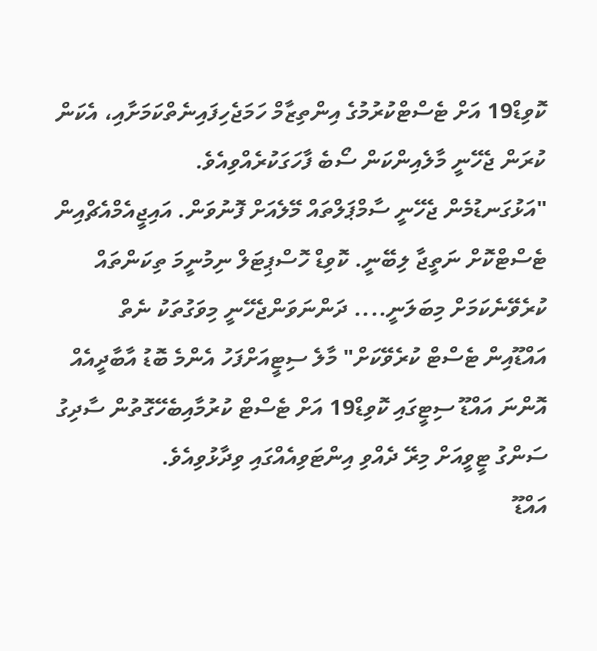ކޮވިޑް19 އަށް ޓެސްޓްކުރުމުގެ އިންތިޒާމް ހަމަޖެހިފައިނެތްކަމަށާއި، އެކަން ކުރަން ޖެހޭނީ މާލެއިންކަން ސޯބެ ފާހަގަކުރެއްވިއެވެ.
"އަޅުގަނޑުމެން ޖެހޭނީ ސާމްޕަލްތައް މޭލެއަށް ފޮނުވަން. އައިޖީއެމްއެޗްއިން ޓެސްޓްކޮށް ނަތީޖާ ލިބޭނީ. ކޮވިޑް ހޮސްޕިޓަލް ނިމުނީމަ ތިކަންތައް ކުރެވޭނެކަމަށް މިބަލަނީ.... ދަންނަވަންޖެހޭނީ މިވަގުތަކު ނެތް އައްޑޫއިން ޓެސްޓް ކުރެވޭކަށް" މާލެ ސިޓީއަށްފަހު އެންމެ ބޮޑު އާބާދީއެއް އޮންނަ އައްޑޫ ސިޓީގައި ކޮވިޑް19 އަށް ޓެސްޓް ކުރުމާއިބެހޭގޮތުން ސާދިގު ސަންގު ޓީވީއަށް މިރޭ ދެއްވި އިންޓަވިއެއްގައި ވިދާޅުވިއެވެ.
އައްޑޫ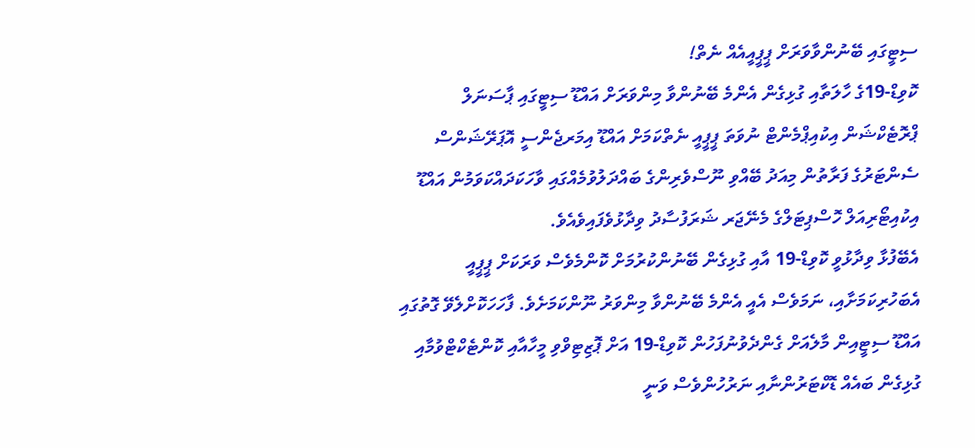ސިޓީގައި ބޭނުންވާވަރަށް ޕީޕީއީއެއް ނެތް!
ކޮވިޑް-19ގެ ހާލަތާއި ގުޅިގެން އެންމެ ބޭނުންވާ މިންވަރަށް އައްޑޫ ސިޓީގައި ޕާސަނަލް ޕްރޮޓެކްޝަން އިކުއިޕްމެންޓް ނުވަތަ ޕީޕީއީ ނެތްކަމަށް އައްޑޫ އިމަރޖެންސީ އޮޕަރޭޝަންސް ސެންޓަރުގެ ފަރާތުން މިއަދު ބޭއްވި ނޫސްވެރިންގެ ބައްދަލުވުމެއްގައި ވާހަކަދައްކަވަމުން އައްޑޫ އިކުއިޓޯރިއަލް ހޮސްޕިޓަލްގެ މެނޭޖަރ ޝަރަފުސާދު ވިދާޅުވެފައިވެއެވެ.
އެބޭފުޅާ ވިދާޅުވީ ކޮވިޑް-19 އާއި ގުޅިގެން ބޭނުންކުރުމަށް ކޮންމެވެސް ވަރަކަށް ޕީޕީއީ އެބަހުރިކަމަށާއި، ނަމަވެސް އެއީ އެންމެ ބޭނުންވާ މިންވަރު ނޫންކަމަށެވެ. ފާހަހަކޮށްލެވޭ ގޮތުގައި އައްޑޫ ސިޓީއިން މާލެއަށް ގެންދެވުނުފަހުން ކޮވިޑް-19 އަށް ޕޮޒިޓިވްވި މީހާއާއި ކޮންޓެކްޓްވުމާއި ގުޅިގެން ބައެއް ޑޮކްޓަރުންނާއި ނަރުހުންވެސް ވަނީ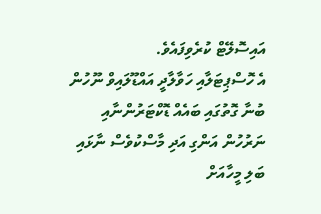އައިސޮލޭޓް ކުރެވިފައެވެ.
އެ ހޮސްޕިޓަލާއި ހަވާލާދީ އައްޑޫލައިވް ނޫހުން ބުނާ ގޮތުގައި ބައެއް ޑޮކްޓަރުންނާއި ނަރުހުން އަންގި އަދި މާސްކުވެސް ނާޅައި ބަލި މީހާއަށް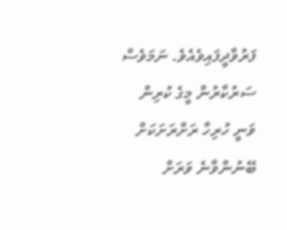ފަރުވާދީފައިވެއެވެ. ނަމަވެސް ސަރުކާރުން މީގެ ކުރިން ވަނީ ހުރިހާ ރަށްރަށަކަށް ބޭނުންވާނެ ވަރަށް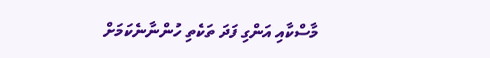މާސްކާއި އަންގި ފަދަ ތަކެތި ހުންނާނެކަމަށް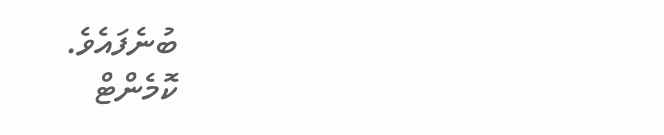ބުނެފައެވެ.
ކޮމެންޓް